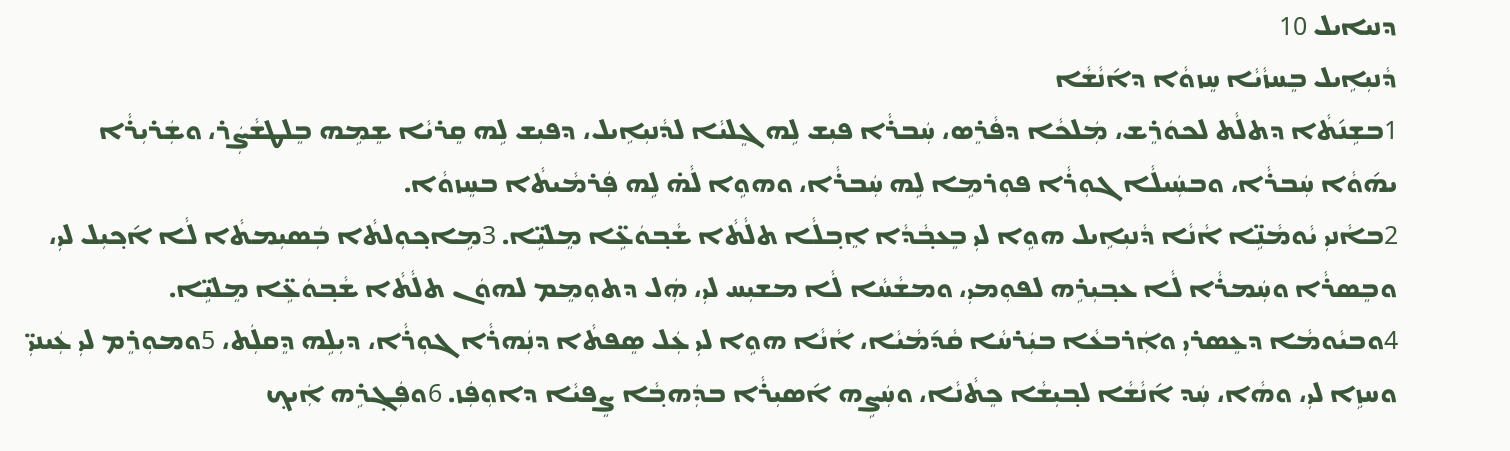ܕܢܝܐܝܠ 10
ܕܵܢܝܼܐܹܝܠ ܒܸܚܙܵܝܵܐ ܚܸܙܘܵܐ ܕܐ݇ܢܵܫܵܐ
1ܒܫܹܢ݇ܬܵܐ ܕܬܠܵܬ ܠܟܘܿܪܸܫ، ܡܲܠܟܵܐ ܕܦܵܪܸܣ، ܚܲܒܪܵܐ ܦܝܼܫ ܠܹܗ ܓܸܠܝܵܐ ܠܕܵܢܝܼܐܹܝܠ، ܕܦܝܼܫ ܠܹܗ ܩܸܪܝܵܐ ܫܸܡܹܗ ܒܸܠܛܫܵܨܲܪ، ܘܫܲܪܝܼܪܵܐ ܝܗ݇ܘܵܐ ܚܲܒܪܵܐ، ܘܒܚܲܝܠܵܐ ܓܘܼܪܵܐ ܦܘܼܪܡܹܐ ܠܹܗ ܚܲܒܪܵܐ، ܘܗܘܹܐ ܠܵܗ̇ ܠܹܗ ܦܲܪܡܵܝܬܵܐ ܒܚܸܙܘܵܐ.
2ܒܐܵܢܝܼ ܝܵܘܡܵܢܹ̈ܐ ܐܵܢܵܐ ܕܵܢܝܼܐܹܝܠ ܗܘܹܐ ܠܝܼ ܒܸܥܒ݂ܵܕܵܐ ܐܸܒ݂ܠܵܐ ܬܠܵܬܵܐ ܫܵܒ݂ܘܿܥܹ̈ܐ ܡܸܠܝܹ̈ܐ. 3ܡܹܐܟ݂ܘܼܠܬܵܐ ܒܲܣܝܼܡܬܵܐ ܠܵܐ ܐ݇ܟ݂ܝܼܠ ܠܝܼ، ܘܒܸܣܪܵܐ ܘܚܲܡܪܵܐ ܠܵܐ ܥܒ݂ܝܼܪܹܗ ܠܦܘܼܡܝܼ، ܘܡܫܵܚܵܐ ܠܵܐ ܡܫܝܼܚ ܠܝܼ، ܗܲܠ ܕܬܘܼܡܸܡ ܠܗܘܿܢ ܬܠܵܬܵܐ ܫܵܒ݂ܘܿܥܹ̈ܐ ܡܸܠܝܹ̈ܐ.
4ܘܒܝܵܘܡܵܐ ܕܥܸܣܪܝܼ ܘܐܲܪܒܥܵܐ ܒܝܲܪܚܵܐ ܩܵܕ݇ܡܵܝܵܐ، ܐܵܢܵܐ ܗܘܹܐ ܠܝܼ ܥܲܠ ܣܸܦܬܵܐ ܕܢܲܗܪܵܐ ܓܘܼܪܵܐ، ܕܝܼܠܹܗ ܕܸܩܠܲܬ، 5ܘܡܘܼܪܸܡ ܠܝܼ ܥܲܝܢܝܼ̈ ܘܚܙܹܐ ܠܝܼ، ܘܗܵܐ، ܚܲܕ ܐ݇ܢܵܫܵܐ ܠܒ݂ܝܼܫܵܐ ܟܸܬܵܢܵܐ، ܘܚܲܨܹܗ ܐ݇ܣܝܼܪܵܐ ܒܕܲܗܒ݂ܵܐ ܨܸܦܝܵܐ ܕܐܘܼܦܲܙ. 6ܘܦܲܓ݂ܪܹܗ ܐܲܝܟ݂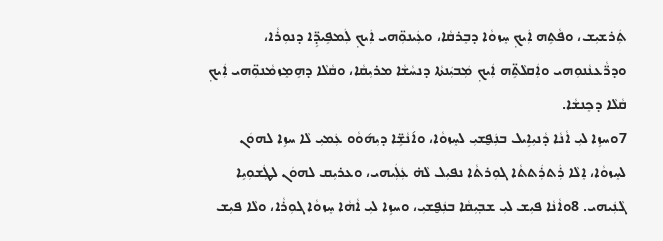ܬܲܪܫܝܼܫ، ܘܦܵܬܹܗ ܐܲܝܟ݂ ܚܸܙܘܵܐ ܕܒܸܪܩܵܐ، ܘܥܲܝܢܘܼ̈ܗܝ ܐܲܝܟ݂ ܠܲܡܦܹܝܕܹ̈ܐ ܕܢܘܼܪܵܐ، ܘܕܪ̈ܵܥܢܵܢܘܼܗܝ ܘܐܲܩܠܵܬܹ̈ܗ ܐܲܝܟ݂ ܡܲܒܝܲܢܬܵܐ ܕܢܚܵܫܵܐ ܡܪܝܼܩܵܐ، ܘܩܵܠܵܐ ܕܗܹܡܸܙܡܵܢܘܼ̈ܗܝ ܐܲܝܟ݂ ܩܵܠܵܐ ܕܟܸܢܫܵܐ.
7ܘܚܙܹܐ ܠܝܼ ܐܵܢܵܐ ܕܵܢܝܼܐܹܝܠ ܒܢܲܦ̮ܫܝܼ ܠܚܸܙܘܵܐ، ܘܐ݇ܢܵܫܹ̈ܐ ܕܝܼܗ݇ܘܵܘ ܥܲܡܝܼ ܠܵܐ ܚܙܹܐ ܠܗܘܿܢ ܠܚܸܙܘܵܐ، ܐܸܠܵܐ ܪܲܬܪܲܬܬܵܐ ܓܘܼܪܬܵܐ ܢܦܝܼܠ ܠܵܗ̇ ܥܲܠܲܝܗܝ، ܘܥܪܝܼܩ ܠܗܘܿܢ ܠܛܲܫܘܼܝܹܐ ܓܵܢܲܝܗܝ. 8ܘܐܵܢܵܐ ܦܝܼܫ ܠܝܼ ܫܒ݂ܝܼܩܵܐ ܒܢܲܦ̮ܫܝܼ، ܘܚܙܹܐ ܠܝܼ ܐܵܗܵܐ ܚܸܙܘܵܐ ܓܘܼܪܵܐ، ܘܠܵܐ ܦܝܼܫ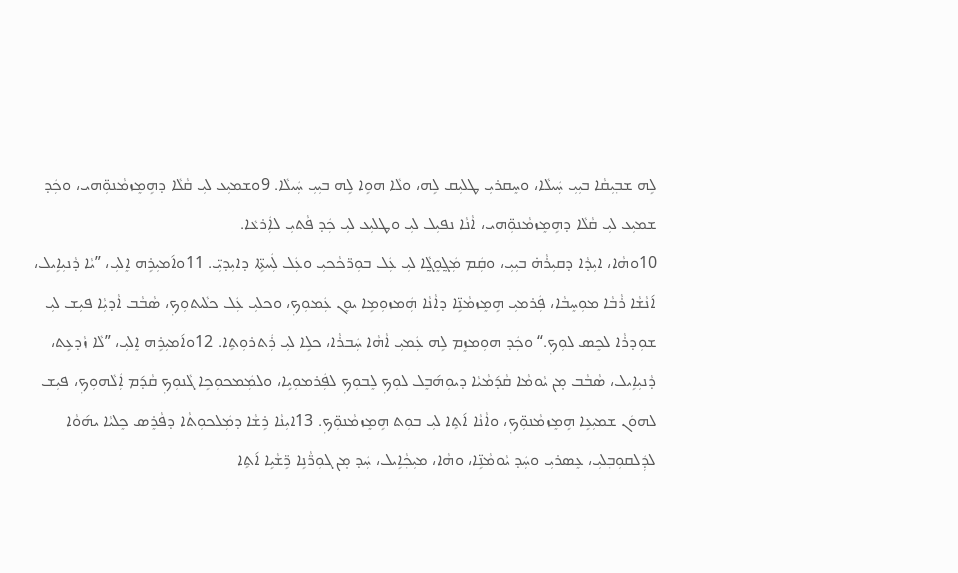ܠܹܗ ܫܒ݂ܝܼܩܵܐ ܒܝܼܝܼ ܚܲܝܠܵܐ، ܘܚܸܩܪܝܼ ܛܠܝܼܩ ܠܹܗ، ܘܠܵܐ ܗܘܹܐ ܠܹܗ ܒܝܼܝܼ ܚܲܝܠܵܐ. 9ܘܫܡܝܼܥ ܠܝܼ ܩܵܠܵܐ ܕܗܹܡܸܙܡܵܢܘܼ̈ܗܝ، ܘܟܲܕ ܫܡܝܼܥ ܠܝܼ ܩܵܠܵܐ ܕܗܹܡܸܙܡܵܢܘܼ̈ܗܝ، ܐܵܢܵܐ ܢܦܝܼܠ ܠܝܼ ܘܛܠܝܼܥ ܠܝܼ ܟܲܕ ܦܵܬܝܼ ܠܐܲܪܥܵܐ.
10ܘܗܵܐ، ܐܝܼܕܵܐ ܕܩܝܼܪܵܗ̇ ܒܝܼܝܼ، ܘܩܲܡ ܡܲܓ̰ܘܸܓ̰ܵܐ ܠܝܼ ܥܲܠ ܒܘܼܪ̈ܟܵܟܝܼ ܘܥܲܠ ܠܲܚܬܹ̈ܐ ܕܐܝܼܕܝܼ̈. 11ܘܐ݇ܡܝܼܪܹܗ ܐܸܠܝܼ، ”ܝܵܐ ܕܵܢܝܼܐܹܝܠ، ܐ݇ܢܵܫܵܐ ܪܵܒܵܐ ܡܘܼܚܸܒܵܐ، ܦܲܪܡܝܼ ܗܹܡܸܙܡܵܢܹ̈ܐ ܕܐܵܢܵܐ ܗܲܡܙܘܼܡܹܐ ܝܘܸܢ ܥܲܡܘܼܟ݂، ܘܟܠܝܼ ܥܲܠ ܟܠܵܝܬܘܼܟ݂، ܣܵܒܵܒ ܐܵܕܝܼܵܐ ܦܝܼܫ ܠܝܼ ܫܘܼܕܪܵܐ ܠܟܸܣ ܠܘܼܟ݂.“ ܘܟܲܕ ܗܘܼܡܙܸܡ ܠܹܗ ܥܲܡܝܼ ܐܵܗܵܐ ܚܲܒܪܵܐ، ܟܠܹܐ ܠܝܼ ܪܲܬܪܘܼܬܹܐ. 12ܘܐ݇ܡܝܼܪܹܗ ܐܸܠܝܼ، ”ܠܵܐ ܙܵܕܥܹܬ، ܕܵܢܝܼܐܹܝܠ، ܣܵܒܵܒ ܡ̣ܢ ܝܵܘܡܵܐ ܩܵܕ݇ܡܵܝܵܐ ܕܝܘܼܗ݇ܒܸܠ ܠܘܼܟ݂ ܠܸܒܘܼܟ݂ ܠܦܲܪܡܘܼܝܹܐ، ܘܠܡܲܡܟܘܼܟܹܐ ܓܵܢܘܼܟ݂ ܩܵܕ݇ܡ ܐܲܠܵܗܘܼܟ݂، ܦܝܼܫ ܠܗܘܿܢ ܫܡܝܼܥܹܐ ܗܹܡܸܙܡܵܢܘܼ̈ܟ݂، ܘܐܵܢܵܐ ܐ݇ܬܹܐ ܠܝܼ ܒܘܼܬ ܗܹܡܸܙܡܵܢܘܼ̈ܟ݂. 13ܐܝܼܢܵܐ ܪܹܫܵܐ ܕܡܲܠܟܘܼܬܵܐ ܕܦܵܪܸܣ ܟܸܠܝܵܐ ܝܗ݇ܘܵܐ ܠܕܲܠܩܘܼܒ݂ܠܝܼ، ܥܸܣܪܝܼ ܘܚܲܕ ܝܵܘܡܵܢܹ̈ܐ، ܘܗܵܐ، ܡܝܼܟ݂ܵܐܹܝܠ، ܚܲܕ ܡ̣ܢ ܓܘܼܪ̈ܵܢܹܐ ܪܹ̈ܫܵܝܹܐ ܐ݇ܬܹܐ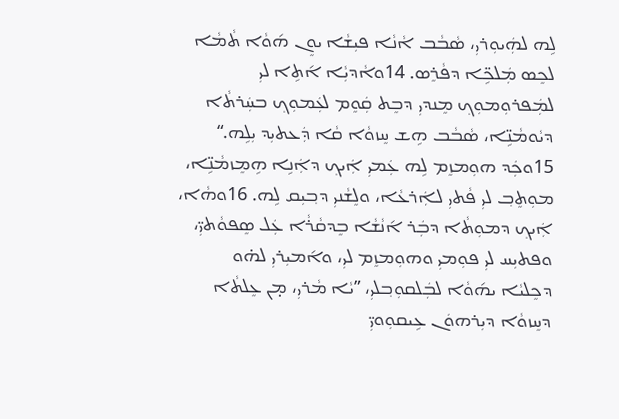ܠܹܗ ܠܗܲܝܘܼܪܝܼ، ܣܵܒܵܒ ܐܵܢܵܐ ܦܝܼܫܵܐ ܝܘܸܢ ܗ݇ܘܵܐ ܬܵܡܵܐ ܠܟܸܣ ܡܲܠܟܹ̈ܐ ܕܦܵܪܸܣ. 14ܘܐܵܕܝܼܵܐ ܐ݇ܬܹܐ ܠܝܼ ܠܡܲܦܪܘܼܡܘܼܟ݂ ܡܸܢܕܝܼ ܕܒܸܬ ܩܲܘܸܡ ܠܥܲܡܘܼܟ݂ ܒܚܲܪܬܵܐ ܕܝܵܘܡܵܢܹ̈ܐ، ܣܵܒܵܒ ܗܹܫ ܚܸܙܘܵܐ ܩܵܐ ܕܲܥܬܝܼܕ ܝܼܠܹܗ.“
15ܘܟܲܕ ܗܘܼܡܙܸܡ ܠܹܗ ܥܲܡܝܼ ܐܲܝܟ݂ ܕܐܲܢܹܐ ܗܹܡܸܙܡܵܢܹ̈ܐ، ܡܘܼܬܸܒ݂ ܠܝܼ ܦܵܬܝܼ ܠܐܲܪܥܵܐ، ܘܠܸܫܵܢܝܼ ܕܒ݂ܝܼܩ ܠܹܗ. 16ܘܗܵܐ، ܐܲܝܟ݂ ܕܡܘܼܬܵܐ ܕܒܲܪ ܐ݇ܢܵܫܵܐ ܒܸܕܩܵܪܵܐ ܥܲܠ ܣܸܦܘܵܬܝܼ̈، ܘܦܬܝܼܚ ܠܝܼ ܦܘܼܡܝܼ ܘܗܘܼܡܙܸܡ ܠܝܼ، ܘܐ݇ܡܝܼܪܝܼ ܠܗ̇ܘ ܕܟܸܠܝܵܐ ܝܗ݇ܘܵܐ ܠܒܲܠܩܘܼܒ݂ܠܝܼ، ”ܝܵܐ ܡܵܪܝܼ، ܡ̣ܢ ܥܸܠܬܵܐ ܕܚܸܙܘܵܐ ܕܝܼܪܗܘܿܢ ܥܹܝܩܘܼܘܝܼ̈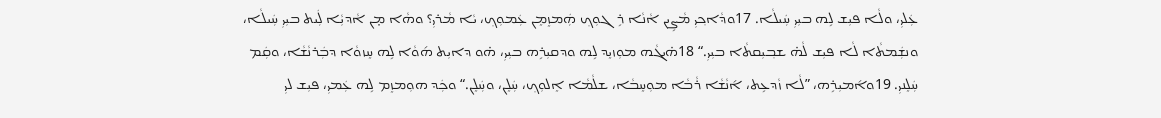ܥܲܠܝܼ، ܘܠܵܐ ܦܝܼܫ ܠܹܗ ܒܝܼܝܼ ܚܲܝܠܵܐ. 17ܘܕܵܐܟ݂ܝܼ ܡܵܨܹܝܢ ܐܵܢܵܐ ܪܹܓܘܼܟ݂ ܗܲܡܙܸܡܸܢ ܥܲܡܘܼܟ݂، ܝܵܐ ܡܵܪܝܼ؟ ܘܗܵܐ ܡ̣ܢ ܐܵܕܝܼܵܐ ܠܲܝܬ ܒܝܼܝܼ ܚܲܝܠܵܐ، ܘܢܫܲܡܬܵܐ ܠܵܐ ܦܝܼܫ ܠܵܗ̇ ܫܒ݂ܝܼܩܬܵܐ ܒܝܼܝܼ.“ 18ܗ̇ܝܓܵܗ ܡܘܼܙܝܸܕ ܠܹܗ ܘܕܩܝܼܪܹܗ ܒܝܼܝܼ، ܗ̇ܘ ܕܐܝܼܬ ܗ݇ܘܵܐ ܠܹܗ ܚܸܙܘܵܐ ܕܒܲܪܢܵܫܵܐ، ܘܩܲܡ ܚܲܠܸܢܝܼ. 19ܘܐ݇ܡܝܼܪܹܗ، ”ܠܵܐ ܙܵܕܥܹܬ، ܐ݇ܢܵܫܵܐ ܪܵܒܵܐ ܡܘܼܚܸܒܵܐ، ܫܠܵܡܵܐ ܐܸܠܘܼܟ݂، ܚܲܠܸܢ، ܘܚܲܠܸܢ.“ ܘܟܲܕ ܗܘܼܡܙܸܡ ܠܹܗ ܥܲܡܝܼ، ܦܝܼܫ ܠܝܼ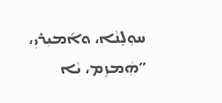ܚܘܼܠܸܢܵܐ، ܘܐ݇ܡܝܼܪܝܼ، ”ܗܲܡܙܸܡ، ܝܵܐ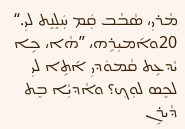ܡܵܪܝܼ، ܣܵܒܵܒ ܩܲܡ ܚܲܠܸܢܸܬ ܠܝܼ.“ 20ܘܐ݇ܡܝܼܪܹܗ، ”ܗܵܐ، ܟܹܐ ܝܵܕܥܹܬ ܩܵܡܘܿܕܝܼ ܐ݇ܬܹܐ ܠܝܼ ܠܟܸܣ ܠܘܼܟ݂؟ ܘܐܵܕܝܼܵܐ ܒܸܬ ܕܵܝܪܹܢ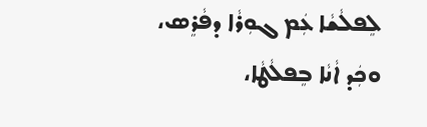ܠܸܦܠܵܫܵܐ ܥܲܡ ܓܘܼܪܵܐ ܕܦܵܪܸܣ، ܘܟܲܕ ܐܵܢܵܐ ܒܸܦܠܵܛܵܐ،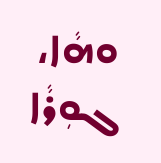ܘܗܵܐ، ܓܘܼܪܵܐ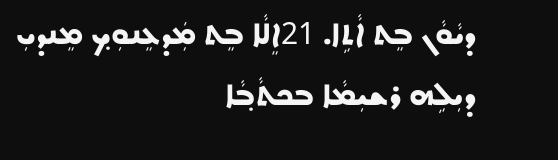ܕܝܵܘܵܢ ܒܸܬ ܐܵܬܹܐ. 21ܐܸܠܵܐ ܒܸܬ ܡܲܕܥܸܢܘܼܟ݂ ܡܸܢܕܝܼ ܕܝܼܠܹܗ ܪܫܝܼܡܵܐ ܒܟܬܵܒ݂ܵܐ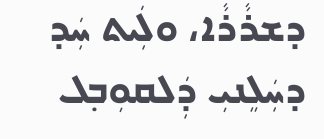ܕܫܪܵܪܵܐ، ܘܠܲܝܬ ܚܲܕ ܕܚܲܠܸܢܝܼ ܕܲܠܩܘܼܒ݂ܠ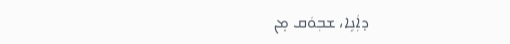ܕܐܲܢܹܐ، ܫܒ݂ܘܿܩ ܡ̣ܢ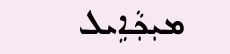ܡܝܼܟ݂ܵܐܹܝܠ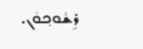ܪܹܫܵܘܟ݂ܘܿܢ.